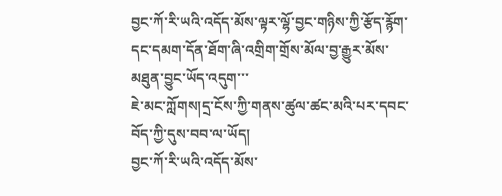བྱང་ཀོ་རི་ཡའི་འདོད་མོས་ལྟར་ལྷོ་བྱང་གཉིས་ཀྱི་རྩོད་རྙོག་དང་དམག་དོན་ཐོག་ཞི་འགྲིག་གྲོས་མོལ་བྱ་རྒྱུར་མོས་མཐུན་བྱུང་ཡོད་འདུག་་་
ཇེ་མང་ཀློགས།དྲ་ངོས་ཀྱི་གནས་ཚུལ་ཚང་མའི་པར་དབང་བོད་ཀྱི་དུས་བབ་ལ་ཡོད།
བྱང་ཀོ་རི་ཡའི་འདོད་མོས་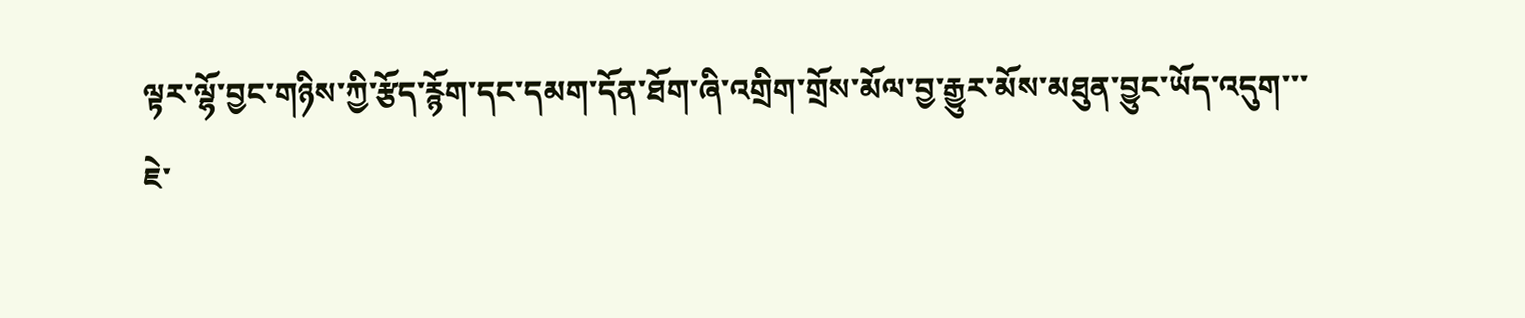ལྟར་ལྷོ་བྱང་གཉིས་ཀྱི་རྩོད་རྙོག་དང་དམག་དོན་ཐོག་ཞི་འགྲིག་གྲོས་མོལ་བྱ་རྒྱུར་མོས་མཐུན་བྱུང་ཡོད་འདུག་་་
ཇེ་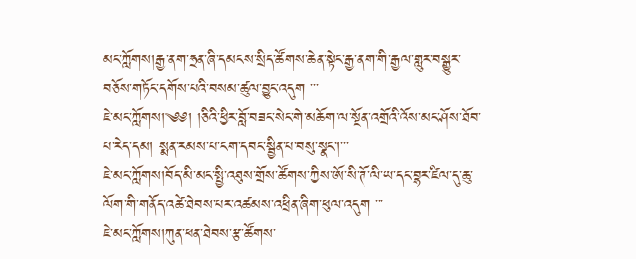མང་ཀློགས།རྒྱ་ནག་ཧྲན་ཞི་དམངས་སྲིད་ཚོགས་ཆེན་སྟེང་རྒྱ་ནག་གི་རྒྱལ་གླུར་བསྒྱུར་བཅོས་གཏོང་དགོས་པའི་བསམ་ཚུལ་བྱུང་འདུག ་་་
ཇེ་མང་ཀློགས།༄༅། །ཅིའི་ཕྱིར་བློ་བཟང་སེང་གེ་མཆོག་ལ་སྔོན་འགྲོའི་འོས་མང་ཤོས་ཐོབ་པ་རེད་དམ། སྨན་རམས་པ་ངག་དབང་སྦྱིན་པ་བསུ་སྣང་།་་་
ཇེ་མང་ཀློགས།བོད་མི་མང་སྤྱི་འཐུས་གྲོས་ཚོགས་ཀྱིས་ཨོ་སི་ཊོ་ལི་ཡ་དང་བྷར་ཛིལ་དུ་ཆུ་ལོག་གི་གནོད་འཚེ་ཐེབས་པར་འཚམས་འཕྲིན་ཞིག་ཕུལ་འདུག ་་་
ཇེ་མང་ཀློགས།ཀུན་ཕན་ཐེབས་རྩ་ཚོགས་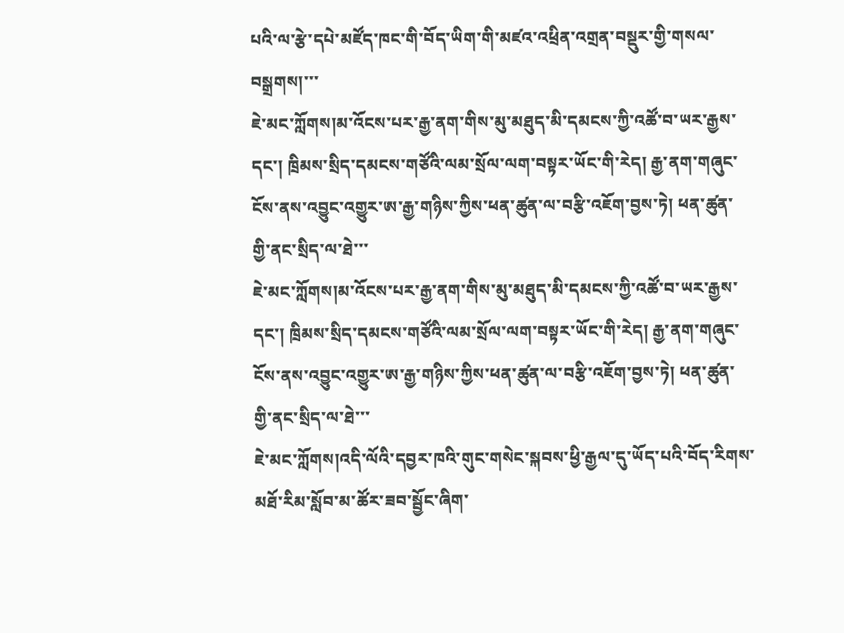པའི་ལ་རྩེ་དཔེ་མཛོད་ཁང་གི་བོད་ཡིག་གི་མཛའ་འཕྲིན་འགྲན་བསྡུར་གྱི་གསལ་བསྒྲགས།་་་
ཇེ་མང་ཀློགས།མ་འོངས་པར་རྒྱ་ནག་གིས་མུ་མཐུད་མི་དམངས་ཀྱི་འཚོ་བ་ཡར་རྒྱས་དང་། ཁྲིམས་སྲིད་དམངས་གཙོའི་ལམ་སྲོལ་ལག་བསྟར་ཡོང་གི་རེད། རྒྱ་ནག་གཞུང་ངོས་ནས་འབྱུང་འགྱུར་ཨ་རྒྱ་གཉིས་ཀྱིས་ཕན་ཚུན་ལ་བརྩི་འཇོག་བྱས་ཏེ། ཕན་ཚུན་གྱི་ནང་སྲིད་ལ་ཐེ་་་
ཇེ་མང་ཀློགས།མ་འོངས་པར་རྒྱ་ནག་གིས་མུ་མཐུད་མི་དམངས་ཀྱི་འཚོ་བ་ཡར་རྒྱས་དང་། ཁྲིམས་སྲིད་དམངས་གཙོའི་ལམ་སྲོལ་ལག་བསྟར་ཡོང་གི་རེད། རྒྱ་ནག་གཞུང་ངོས་ནས་འབྱུང་འགྱུར་ཨ་རྒྱ་གཉིས་ཀྱིས་ཕན་ཚུན་ལ་བརྩི་འཇོག་བྱས་ཏེ། ཕན་ཚུན་གྱི་ནང་སྲིད་ལ་ཐེ་་་
ཇེ་མང་ཀློགས།འདི་ལོའི་དབྱར་ཁའི་གུང་གསེང་སྐབས་ཕྱི་རྒྱལ་དུ་ཡོད་པའི་བོད་རིགས་མཐོ་རིམ་སློབ་མ་ཚོར་ཟབ་སྦྱོང་ཞིག་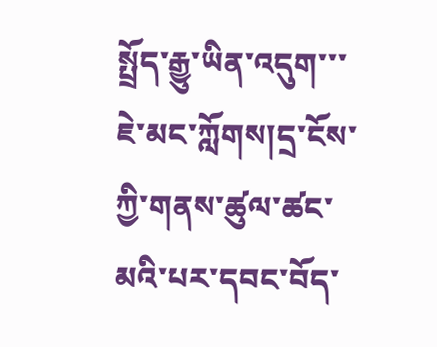སྤྲོད་རྒྱུ་ཡིན་འདུག་་་
ཇེ་མང་ཀློགས།དྲ་ངོས་ཀྱི་གནས་ཚུལ་ཚང་མའི་པར་དབང་བོད་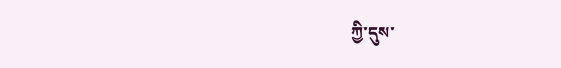ཀྱི་དུས་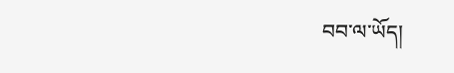བབ་ལ་ཡོད།